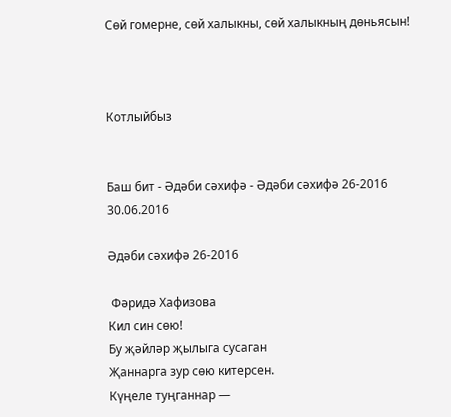Сөй гомерне, сөй халыкны, сөй халыкның дөньясын!



Котлыйбыз


Баш бит - Әдәби сәхифә - Әдәби сәхифә 26-2016
30.06.2016

Әдәби сәхифә 26-2016

 Фәридә Хафизова
Кил син сөю!
Бу җәйләр җылыга сусаган
Җаннарга зур сөю китерсен.
Күңеле туңганнар —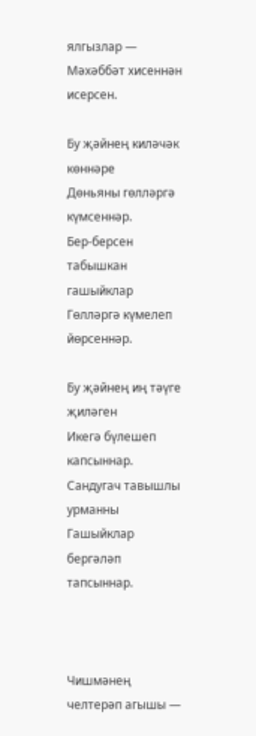ялгызлар —
Мәхәббәт хисеннән исерсен.

Бу җәйнең киләчәк көннәре
Дөньяны гөлләргә күмсеннәр.
Бер-берсен табышкан гашыйклар
Гөлләргә күмелеп йөрсеннәр.

Бу җәйнең иң тәүге җиләген
Икегә бүлешеп капсыннар.
Сандугач тавышлы урманны
Гашыйклар бергәләп тапсыннар.



Чишмәнең челтерәп агышы —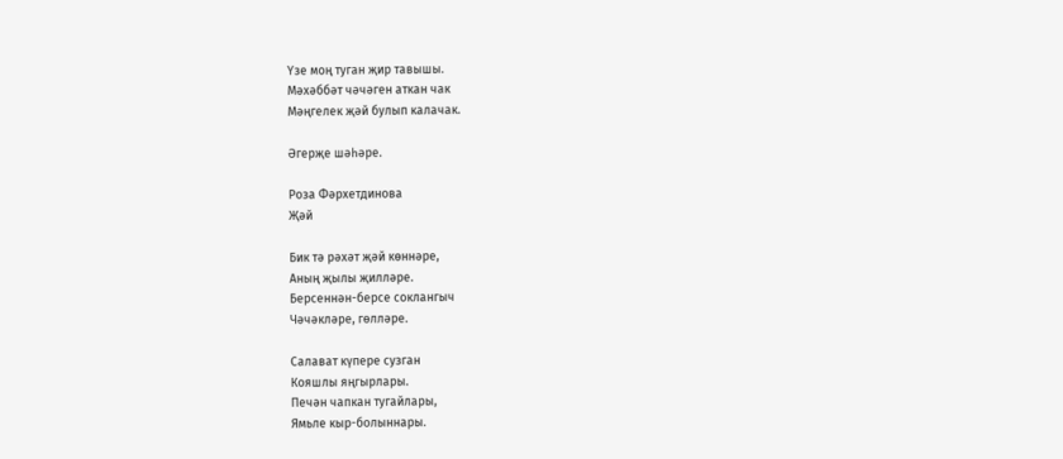Үзе моң туган җир тавышы.
Мәхәббәт чәчәген аткан чак
Мәңгелек җәй булып калачак.

Әгерҗе шәһәре.

Роза Фәрхетдинова
Җәй

Бик тә рәхәт җәй көннәре,
Аның җылы җилләре.
Берсеннән-берсе соклангыч
Чәчәкләре, гөлләре.

Салават күпере сузган
Кояшлы яңгырлары.
Печән чапкан тугайлары,
Ямьле кыр-болыннары.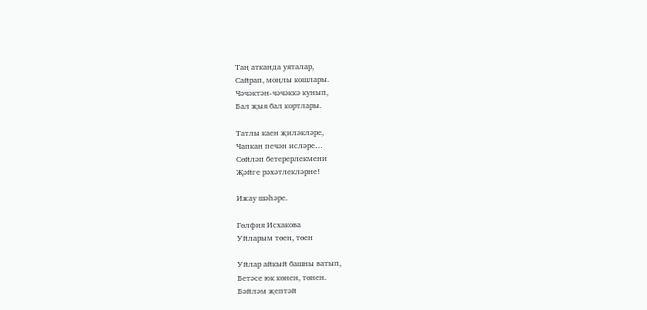Таң атканда уяталар,
Сайрап, моңлы кошлары.
Чәчәктән-чәчәккә кунып,
Бал җыя бал кортлары.

Татлы каен җиләкләре,
Чапкан печән исләре…
Сөйләп бетерерлекмени
Җәйге рәхәтлекләрне!

Ижау шәһәре.

Гөлфия Исхакова
Уйларым төен, төен

Уйлар айкый башны ватып,
Бетәсе юк көнен, төнен.
Бәйләм җептәй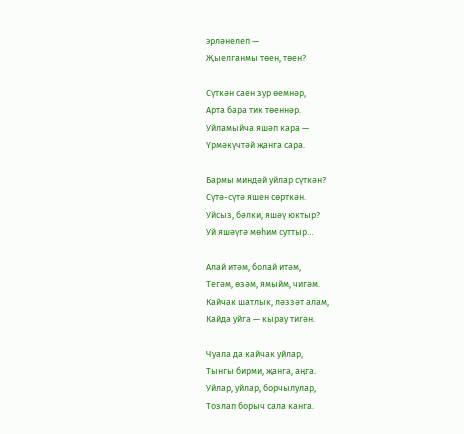эрләнелеп —
Җыелганмы төен, төен?

Сүткән саен зур өемнәр,
Арта бара тик төеннәр.
Уйламыйча яшәп кара —
Үрмәкүчтәй җанга сара.

Бармы миндәй уйлар сүткән?
Сүтә-сүтә яшен сөрткән.
Уйсыз, бәлки, яшәү юктыр?
Уй яшәүгә мөһим суттыр…

Алай итәм, болай итәм,
Тегәм, өзәм, ямыйм, чигәм.
Кайчак шатлык, ләззәт алам,
Кайда уйга — кырау тигән.

Чуала да кайчак уйлар,
Тынгы бирми, җанга, аңга.
Уйлар, уйлар, борчылулар,
Тозлап борыч сала канга.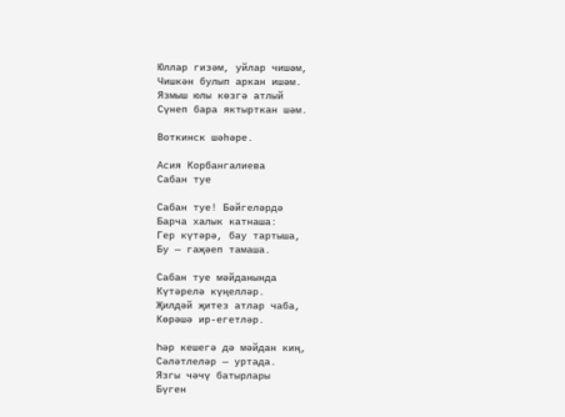Юллар гизәм, уйлар чишәм,
Чишкән булып аркан ишәм.
Язмыш юлы көзгә атлый
Сүнеп бара яктырткан шәм.

Воткинск шәһәре.

Асия Корбангалиева
Сабан туе

Сабан туе! Бәйгеләрдә
Барча халык катнаша:
Гер күтәрә, бау тартыша,
Бу — гаҗәеп тамаша.

Сабан туе мәйданында
Күтәрелә күңелләр.
Җилдәй җитез атлар чаба,
Көрәшә ир-егетләр.

Һәр кешегә дә мәйдан киң,
Сәләтлеләр — уртада.
Язгы чәчү батырлары
Бүген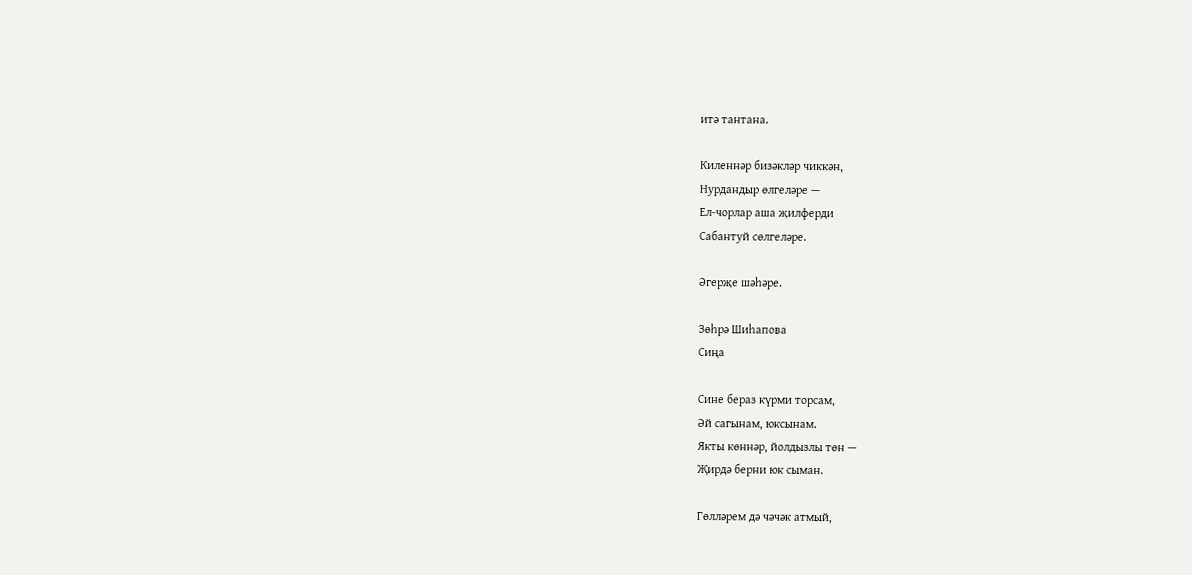итә тантана.

Киленнәр бизәкләр чиккән,
Нурдандыр өлгеләре —
Ел-чорлар аша җилферди
Сабантуй сөлгеләре.

Әгерҗе шәһәре.

Зөһрә Шиһапова
Сиңа

Сине бераз күрми торсам,
Әй сагынам, юксынам.
Якты көннәр, йолдызлы төн —
Җирдә берни юк сыман.

Гөлләрем дә чәчәк атмый,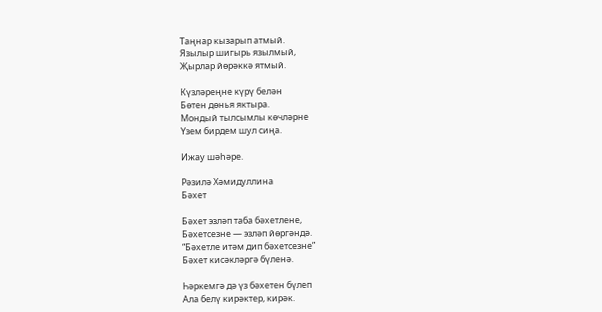Таңнар кызарып атмый.
Язылыр шигырь язылмый,
Җырлар йөрәккә ятмый.

Күзләреңне күрү белән
Бөтен дөнья яктыра.
Мондый тылсымлы көчләрне
Үзем бирдем шул сиңа.

Ижау шәһәре.

Рәзилә Хәмидуллина
Бәхет

Бәхет эзләп таба бәхетлене,
Бәхетсезне — эзләп йөргәндә.
“Бәхетле итәм дип бәхетсезне”
Бәхет кисәкләргә бүленә.

Һәркемгә дә үз бәхетен бүлеп
Ала белү кирәктер, кирәк.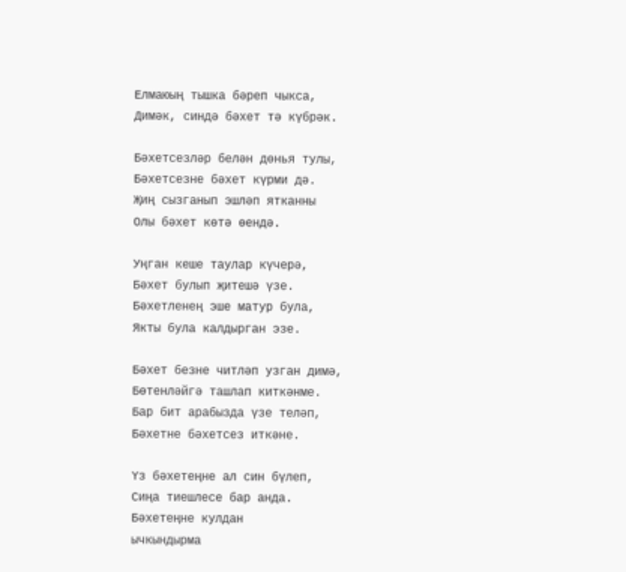Елмаюың тышка бәреп чыкса,
Димәк, синдә бәхет тә күбрәк.

Бәхетсезләр белән дөнья тулы,
Бәхетсезне бәхет күрми дә.
Җиң сызганып эшләп ятканны
Олы бәхет көтә өендә.

Уңган кеше таулар күчерә,
Бәхет булып җитешә үзе.
Бәхетленең эше матур була,
Якты була калдырган эзе.

Бәхет безне читләп узган димә,
Бөтенләйгә ташлап киткәнме.
Бар бит арабызда үзе теләп,
Бәхетне бәхетсез иткәне.

Үз бәхетеңне ал син бүлеп,
Сиңа тиешлесе бар анда.
Бәхетеңне кулдан
ычкындырма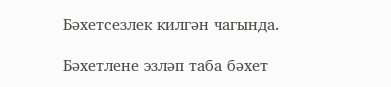Бәхетсезлек килгән чагында.

Бәхетлене эзләп таба бәхет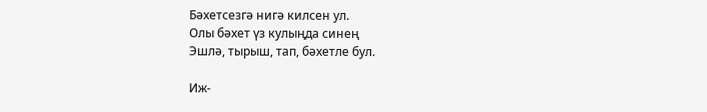Бәхетсезгә нигә килсен ул.
Олы бәхет үз кулыңда синең
Эшлә, тырыш, тап, бәхетле бул.

Иж-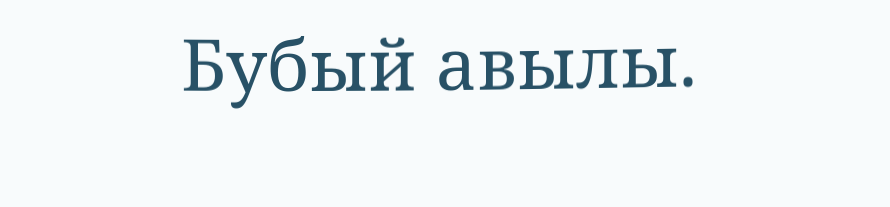Бубый авылы.